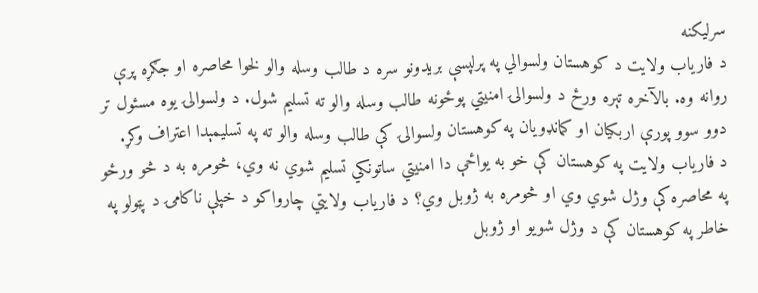سرليکنه
د فارياب ولايت د کوهستان ولسوالي په پرلپسې بريدونو سره د طالب وسله والو لخوا محاصره او جګړه پرې روانه وه. بالآخره تېره ورځ د ولسوالۍ امنيتي پوځونه طالب وسله والو ته تسليم شول. د ولسوالۍ يوه مسئول تر دوو سوو پورې اربکیان او کمانډويان په کوهستان ولسوالۍ کې طالب وسله والو ته په تسليمېدا اعتراف وکړ.
د فارياب ولايت په کوهستان کې خو به يواځې دا امنيتي ساتونکي تسليم شوي نه وي، څومره به د څو ورځو په محاصره کې وژل شوي وي او څومره به ژوبل وي؟ د فارياب ولايتي چارواکو د خپلې ناکامۍ د پټولو په خاطر په کوهستان کې د وژل شویو او ژوبل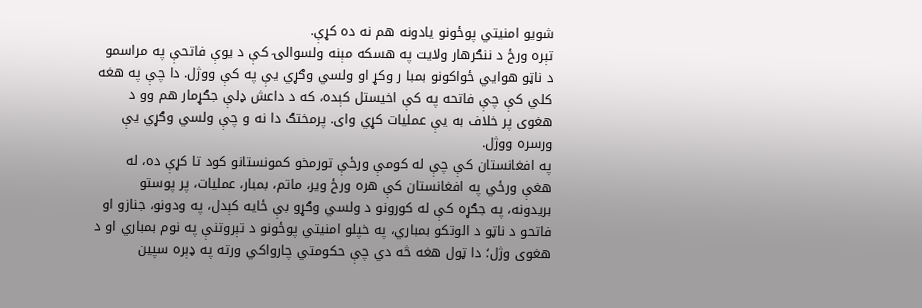شویو امنيتي پوځونو يادونه هم نه ده کړې.
تېره ورځ د ننګرهار ولايت په هسکه مېنه ولسوالۍ کې د يوې فاتحې په مراسمو د ناټو هوايي ځواکونو بمبا ر وکړ او ولسي وګړي یې په کې ووژل. دا چې په هغه کلي کې چې فاتحه په کې اخیستل کېده، که د داعش ډلې جګړمار هم وو د هغوى پر خلاف به یې عمليات کړي وای. پرمختګ دا نه و چې ولسي وګړي یې ورسره ووژل.
په افغانستان کې چې له کومې ورځې تورمخو کمونستانو کود تا کړې ده، له هغې ورځي په افغانستان کې هره ورځ وير، ماتم، بمبار، عمليات، پر پوستو بريدونه، په جګړه کې له کورونو د ولسي وګړو بې ځايه کېدل، په ودونو، جنازو او فاتحو د ناټو د الوتکو بمباري، په خپلو امنيتي پوځونو د تېروتنې په نوم بمباري او د هغوی وژل؛ دا ټول هغه څه دي چې حکومتي چارواکي ورته په ډېره سپين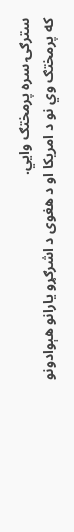سترګۍ سره پرمختګ وايي.
که پرمختګ وي نو د امريکا او د هغوی د اشرګړو يارانو هېوادونو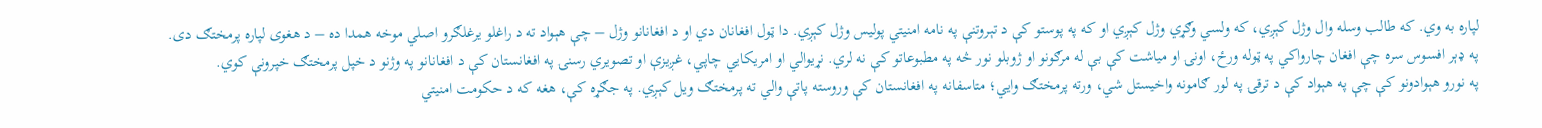لپاره به وي. که طالب وسله وال وژل کېږي، که ولسي وګړي وژل کېږي او که په پوستو کې د تېروتنې په نامه امنيتي پوليس وژل کېږي. دا ټول افغانان دي او د افغانانو وژل – چې هېواد ته د راغلو يرغلګرو اصلي موخه همدا ده – د هغوی لپاره پرمختګ دى.
په ډېر افسوس سره چې افغان چارواکي په ټوله ورځ، اونۍ او مياشت کې بې له مرګونو او ژوبلو نور څه په مطبوعاتو کې نه لري. نړيوالي او امريکايي چاپي، غږيزې او تصويري رسنۍ په افغانستان کې د افغانانو په وژنو د خپل پرمختګ خپرونې کوي.
په نورو هېوادونو کې چې په هېواد کې د ترقۍ په لور ګامونه واخیستل شي، ورته پرمختګ وايي؛ متاسفانه په افغانستان کې وروسته پاتې والي ته پرمختګ ويل کېږي. په جګړه کې، هغه که د حکومت امنيتي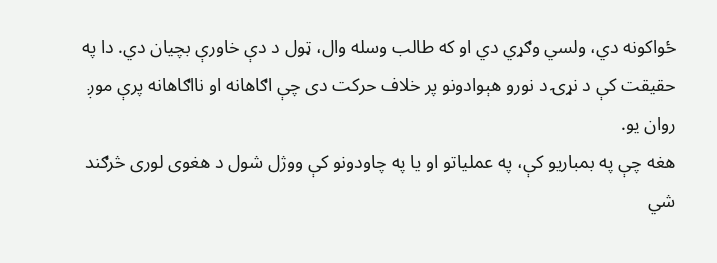ځواکونه دي، ولسي وګړي دي او که طالب وسله وال، ټول د دې خاورې بچيان دي. دا په حقيقت کې د نړۍ د نورو هېوادونو پر خلاف حرکت دی چې اګاهانه او نااګاهانه پرې موږ روان يو.
هغه چې په بمباريو کې، په عملياتو او يا په چاودونو کې ووژل شول د هغوی لوری څرګند شي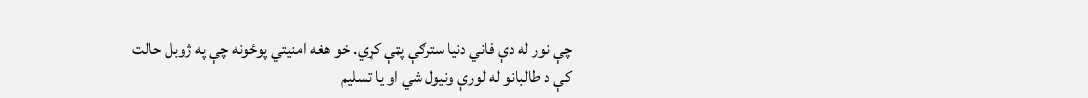چې نور له دې فاني دنيا سترګې پټې کړي. خو هغه امنيتي پوځونه چې په ژوبل حالت کې د طالبانو له لورې ونيول شي او يا تسليم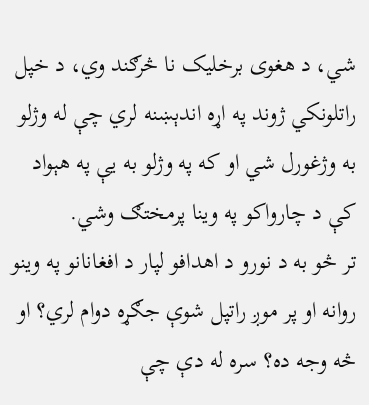شي، د هغوی برخليک نا څرګند وي، د خپل راتلونکي ژوند په اړه اندېښنه لري چې له وژلو به وژغورل شي او که په وژلو به یې په هېواد کې د چارواکو په وينا پرمختګ وشي.
تر څو به د نورو د اهدافو لپار د افغانانو په وينو روانه او پر موږ راتپل شوې جګړه دوام لري؟ او څه وجه ده؟ سره له دې چې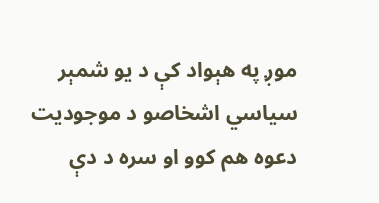موږ په هېواد کې د يو شمېر سياسي اشخاصو د موجوديت دعوه هم کوو او سره د دې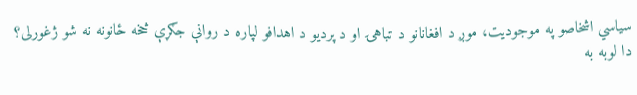سياسي اشخاصو په موجوديت، موږ د افغانانو د تباهۍ او د پرديو د اهدافو لپاره د روانې جګړې څخه ځانونه نه شو ژغورلی؟
دا لوبه به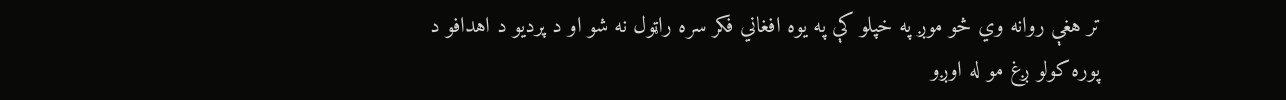تر هغې روانه وي څو موږ په خپلو کې په يوه افغاني فکر سره راټول نه شو او د پرديو د اهدافو د پوره کولو ږغ مو له اوږو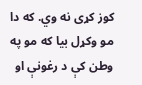کوز کړى نه وي. که دا مو وکړل بيا که مو په وطن کې د رغونې او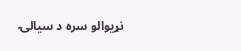نړيوالو سره د سيالۍ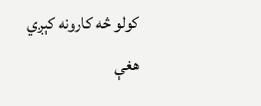کولو څه کارونه کېږي هغې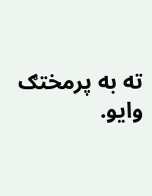ته به پرمختګ وايو.